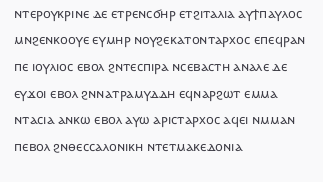ⲛⲧⲉⲣⲟⲩⲕⲣⲓⲛⲉ ⲇⲉ ⲉⲧⲣⲉⲛⲥϭⲏⲣ ⲉⲧϩⲓⲧⲁⲗⲓⲁ ⲁⲩϯⲡⲁⲩⲗⲟⲥ ⲙⲛϩⲉⲛⲕⲟⲟⲩⲉ ⲉⲩⲙⲏⲣ ⲛⲟⲩϩⲉⲕⲁⲧⲟⲛⲧⲁⲣⲭⲟⲥ ⲉⲡⲉϥⲣⲁⲛ ⲡⲉ ⲓⲟⲩⲗⲓⲟⲥ ⲉⲃⲟⲗ ϩⲛⲧⲉⲥⲡⲓⲣⲁ ⲛⲥⲉⲃⲁⲥⲧⲏ ⲁⲛⲁⲗⲉ ⲇⲉ ⲉⲩϫⲟⲓ ⲉⲃⲟⲗ ϩⲛⲛⲁⲧⲣⲁⲙⲩⲇⲇⲏ ⲉϥⲛⲁⲣϩⲱⲧ ⲉⲙⲙⲁ ⲛⲧⲁⲥⲓⲁ ⲁⲛⲕⲱ ⲉⲃⲟⲗ ⲁⲩⲱ ⲁⲣⲓⲥⲧⲁⲣⲭⲟⲥ ⲁϥⲉⲓ ⲛⲙⲙⲁⲛ ⲡⲉⲃⲟⲗ ϩⲛⲑⲉⲥⲥⲁⲗⲟⲛⲓⲕⲏ ⲛⲧⲉⲧⲙⲁⲕⲉⲇⲟⲛⲓⲁ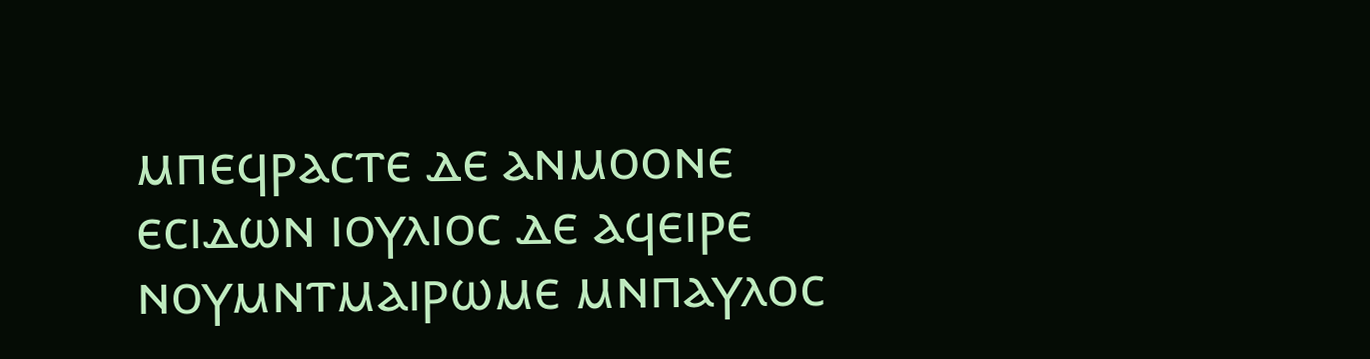ⲙⲡⲉϥⲣⲁⲥⲧⲉ ⲇⲉ ⲁⲛⲙⲟⲟⲛⲉ ⲉⲥⲓⲇⲱⲛ ⲓⲟⲩⲗⲓⲟⲥ ⲇⲉ ⲁϥⲉⲓⲣⲉ ⲛⲟⲩⲙⲛⲧⲙⲁⲓⲣⲱⲙⲉ ⲙⲛⲡⲁⲩⲗⲟⲥ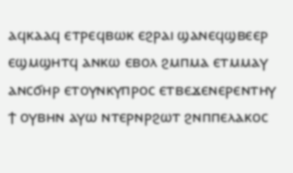ⲁϥⲕⲁⲁϥ ⲉⲧⲣⲉϥⲃⲱⲕ ⲉϩⲣⲁⲓ ϣⲁⲛⲉϥϣⲃⲉⲉⲣ ⲉϣⲙϣⲏⲧϥ ⲁⲛⲕⲱ ⲉⲃⲟⲗ ϩⲙⲡⲙⲁ ⲉⲧⲙⲙⲁⲩ ⲁⲛⲥϭⲏⲣ ⲉⲧⲟⲩⲛⲕⲩⲡⲣⲟⲥ ⲉⲧⲃⲉϫⲉⲛⲉⲣⲉⲛⲧⲏⲩ ϯ ⲟⲩⲃⲏⲛ ⲁⲩⲱ ⲛⲧⲉⲣⲛⲣϩⲱⲧ ϩⲛⲡⲡⲉⲗⲁⲕⲟⲥ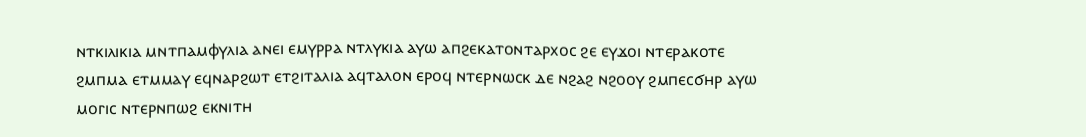ⲛⲧⲕⲓⲗⲓⲕⲓⲁ ⲙⲛⲧⲡⲁⲙⲫⲩⲗⲓⲁ ⲁⲛⲉⲓ ⲉⲙⲩⲣⲣⲁ ⲛⲧⲗⲩⲕⲓⲁ ⲁⲩⲱ ⲁⲡϩⲉⲕⲁⲧⲟⲛⲧⲁⲣⲭⲟⲥ ϩⲉ ⲉⲩϫⲟⲓ ⲛⲧⲉⲣⲁⲕⲟⲧⲉ ϩⲙⲡⲙⲁ ⲉⲧⲙⲙⲁⲩ ⲉϥⲛⲁⲣϩⲱⲧ ⲉⲧϩⲓⲧⲁⲗⲓⲁ ⲁϥⲧⲁⲗⲟⲛ ⲉⲣⲟϥ ⲛⲧⲉⲣⲛⲱⲥⲕ ⲇⲉ ⲛϩⲁϩ ⲛϩⲟⲟⲩ ϩⲙⲡⲉⲥϭⲏⲣ ⲁⲩⲱ ⲙⲟⲅⲓⲥ ⲛⲧⲉⲣⲛⲡⲱϩ ⲉⲕⲛⲓⲧⲏ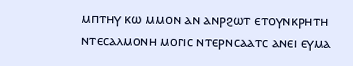ⲙⲡⲧⲏⲩ ⲕⲱ ⲙⲙⲟⲛ ⲁⲛ ⲁⲛⲣϩⲱⲧ ⲉⲧⲟⲩⲛⲕⲣⲏⲧⲏ ⲛⲧⲉⲥⲁⲗⲙⲟⲛⲏ ⲙⲟⲅⲓⲥ ⲛⲧⲉⲣⲛⲥⲁⲁⲧⲥ ⲁⲛⲉⲓ ⲉⲩⲙⲁ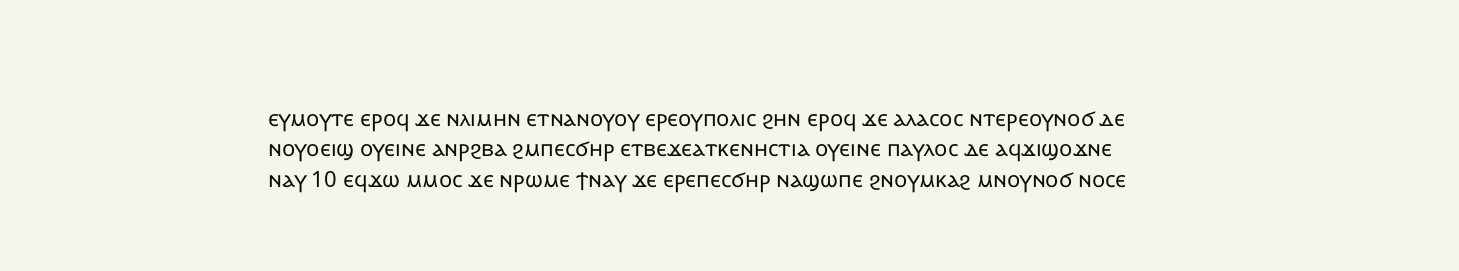ⲉⲩⲙⲟⲩⲧⲉ ⲉⲣⲟϥ ϫⲉ ⲛⲗⲓⲙⲏⲛ ⲉⲧⲛⲁⲛⲟⲩⲟⲩ ⲉⲣⲉⲟⲩⲡⲟⲗⲓⲥ ϩⲏⲛ ⲉⲣⲟϥ ϫⲉ ⲁⲗⲁⲥⲟⲥ ⲛⲧⲉⲣⲉⲟⲩⲛⲟϭ ⲇⲉ ⲛⲟⲩⲟⲉⲓϣ ⲟⲩⲉⲓⲛⲉ ⲁⲛⲣϩⲃⲁ ϩⲙⲡⲉⲥϭⲏⲣ ⲉⲧⲃⲉϫⲉⲁⲧⲕⲉⲛⲏⲥⲧⲓⲁ ⲟⲩⲉⲓⲛⲉ ⲡⲁⲩⲗⲟⲥ ⲇⲉ ⲁϥϫⲓϣⲟϫⲛⲉ ⲛⲁⲩ 10 ⲉϥϫⲱ ⲙⲙⲟⲥ ϫⲉ ⲛⲣⲱⲙⲉ ϯⲛⲁⲩ ϫⲉ ⲉⲣⲉⲡⲉⲥϭⲏⲣ ⲛⲁϣⲱⲡⲉ ϩⲛⲟⲩⲙⲕⲁϩ ⲙⲛⲟⲩⲛⲟϭ ⲛⲟⲥⲉ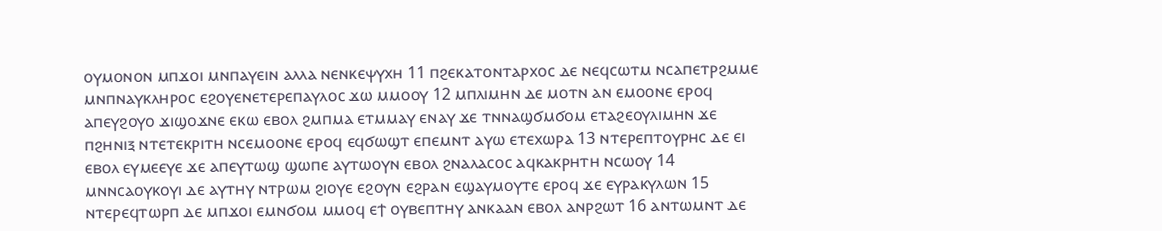ⲟⲩⲙⲟⲛⲟⲛ ⲙⲡϫⲟⲓ ⲙⲛⲡⲁⲩⲉⲓⲛ ⲁⲗⲗⲁ ⲛⲉⲛⲕⲉⲯⲩⲭⲏ 11 ⲡϩⲉⲕⲁⲧⲟⲛⲧⲁⲣⲭⲟⲥ ⲇⲉ ⲛⲉϥⲥⲱⲧⲙ ⲛⲥⲁⲡⲉⲧⲣϩⲙⲙⲉ ⲙⲛⲡⲛⲁⲩⲕⲗⲏⲣⲟⲥ ⲉϩⲟⲩⲉⲛⲉⲧⲉⲣⲉⲡⲁⲩⲗⲟⲥ ϫⲱ ⲙⲙⲟⲟⲩ 12 ⲙⲡⲗⲓⲙⲏⲛ ⲇⲉ ⲙⲟⲧⲛ ⲁⲛ ⲉⲙⲟⲟⲛⲉ ⲉⲣⲟϥ ⲁⲡⲉⲩϩⲟⲩⲟ ϫⲓϣⲟϫⲛⲉ ⲉⲕⲱ ⲉⲃⲟⲗ ϩⲙⲡⲙⲁ ⲉⲧⲙⲙⲁⲩ ⲉⲛⲁⲩ ϫⲉ ⲧⲛⲛⲁϣϭⲙϭⲟⲙ ⲉⲧⲁϩⲉⲟⲩⲗⲓⲙⲏⲛ ϫⲉ ⲡϩⲏⲛⲓⲝ ⲛⲧⲉⲧⲉⲕⲣⲓⲧⲏ ⲛⲥⲉⲙⲟⲟⲛⲉ ⲉⲣⲟϥ ⲉϥϭⲱϣⲧ ⲉⲡⲉⲙⲛⲧ ⲁⲩⲱ ⲉⲧⲉⲭⲱⲣⲁ 13 ⲛⲧⲉⲣⲉⲡⲧⲟⲩⲣⲏⲥ ⲇⲉ ⲉⲓ ⲉⲃⲟⲗ ⲉⲩⲙⲉⲉⲩⲉ ϫⲉ ⲁⲡⲉⲩⲧⲱϣ ϣⲱⲡⲉ ⲁⲩⲧⲱⲟⲩⲛ ⲉⲃⲟⲗ ϩⲛⲁⲗⲁⲥⲟⲥ ⲁϥⲕⲁⲕⲣⲏⲧⲏ ⲛⲥⲱⲟⲩ 14 ⲙⲛⲛⲥⲁⲟⲩⲕⲟⲩⲓ ⲇⲉ ⲁⲩⲧⲏⲩ ⲛⲧⲣⲱⲙ ϩⲓⲟⲩⲉ ⲉϩⲟⲩⲛ ⲉϩⲣⲁⲛ ⲉϣⲁⲩⲙⲟⲩⲧⲉ ⲉⲣⲟϥ ϫⲉ ⲉⲩⲣⲁⲕⲩⲗⲱⲛ 15 ⲛⲧⲉⲣⲉϥⲧⲱⲣⲡ ⲇⲉ ⲙⲡϫⲟⲓ ⲉⲙⲛϭⲟⲙ ⲙⲙⲟϥ ⲉϯ ⲟⲩⲃⲉⲡⲧⲏⲩ ⲁⲛⲕⲁⲁⲛ ⲉⲃⲟⲗ ⲁⲛⲣϩⲱⲧ 16 ⲁⲛⲧⲱⲙⲛⲧ ⲇⲉ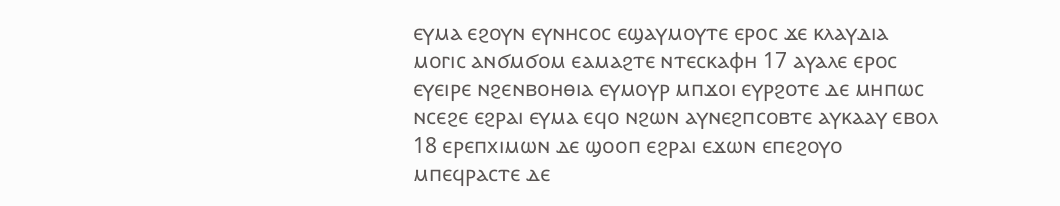ⲉⲩⲙⲁ ⲉϩⲟⲩⲛ ⲉⲩⲛⲏⲥⲟⲥ ⲉϣⲁⲩⲙⲟⲩⲧⲉ ⲉⲣⲟⲥ ϫⲉ ⲕⲗⲁⲩⲇⲓⲁ ⲙⲟⲅⲓⲥ ⲁⲛϭⲙϭⲟⲙ ⲉⲁⲙⲁϩⲧⲉ ⲛⲧⲉⲥⲕⲁⲫⲏ 17 ⲁⲩⲁⲗⲉ ⲉⲣⲟⲥ ⲉⲩⲉⲓⲣⲉ ⲛϩⲉⲛⲃⲟⲏⲑⲓⲁ ⲉⲩⲙⲟⲩⲣ ⲙⲡϫⲟⲓ ⲉⲩⲣϩⲟⲧⲉ ⲇⲉ ⲙⲏⲡⲱⲥ ⲛⲥⲉϩⲉ ⲉϩⲣⲁⲓ ⲉⲩⲙⲁ ⲉϥⲟ ⲛϩⲱⲛ ⲁⲩⲛⲉϩⲡⲥⲟⲃⲧⲉ ⲁⲩⲕⲁⲁⲩ ⲉⲃⲟⲗ 18 ⲉⲣⲉⲡⲭⲓⲙⲱⲛ ⲇⲉ ϣⲟⲟⲡ ⲉϩⲣⲁⲓ ⲉϫⲱⲛ ⲉⲡⲉϩⲟⲩⲟ ⲙⲡⲉϥⲣⲁⲥⲧⲉ ⲇⲉ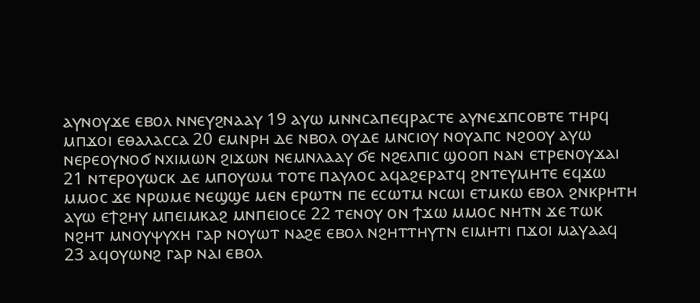ⲁⲩⲛⲟⲩϫⲉ ⲉⲃⲟⲗ ⲛⲛⲉⲩϩⲛⲁⲁⲩ 19 ⲁⲩⲱ ⲙⲛⲛⲥⲁⲡⲉϥⲣⲁⲥⲧⲉ ⲁⲩⲛⲉϫⲡⲥⲟⲃⲧⲉ ⲧⲏⲣϥ ⲙⲡϫⲟⲓ ⲉⲑⲁⲗⲁⲥⲥⲁ 20 ⲉⲙⲛⲣⲏ ⲇⲉ ⲛⲃⲟⲗ ⲟⲩⲇⲉ ⲙⲛⲥⲓⲟⲩ ⲛⲟⲩⲁⲡⲥ ⲛϩⲟⲟⲩ ⲁⲩⲱ ⲛⲉⲣⲉⲟⲩⲛⲟϭ ⲛⲭⲓⲙⲱⲛ ϩⲓϫⲱⲛ ⲛⲉⲙⲛⲗⲁⲁⲩ ϭⲉ ⲛϩⲉⲗⲡⲓⲥ ϣⲟⲟⲡ ⲛⲁⲛ ⲉⲧⲣⲉⲛⲟⲩϫⲁⲓ 21 ⲛⲧⲉⲣⲟⲩⲱⲥⲕ ⲇⲉ ⲙⲡⲟⲩⲱⲙ ⲧⲟⲧⲉ ⲡⲁⲩⲗⲟⲥ ⲁϥⲁϩⲉⲣⲁⲧϥ ϩⲛⲧⲉⲩⲙⲏⲧⲉ ⲉϥϫⲱ ⲙⲙⲟⲥ ϫⲉ ⲛⲣⲱⲙⲉ ⲛⲉϣϣⲉ ⲙⲉⲛ ⲉⲣⲱⲧⲛ ⲡⲉ ⲉⲥⲱⲧⲙ ⲛⲥⲱⲓ ⲉⲧⲙⲕⲱ ⲉⲃⲟⲗ ϩⲛⲕⲣⲏⲧⲏ ⲁⲩⲱ ⲉϯϩⲏⲩ ⲙⲡⲉⲓⲙⲕⲁϩ ⲙⲛⲡⲉⲓⲟⲥⲉ 22 ⲧⲉⲛⲟⲩ ⲟⲛ ϯϫⲱ ⲙⲙⲟⲥ ⲛⲏⲧⲛ ϫⲉ ⲧⲱⲕ ⲛϩⲏⲧ ⲙⲛⲟⲩⲯⲩⲭⲏ ⲅⲁⲣ ⲛⲟⲩⲱⲧ ⲛⲁϩⲉ ⲉⲃⲟⲗ ⲛϩⲏⲧⲧⲏⲩⲧⲛ ⲉⲓⲙⲏⲧⲓ ⲡϫⲟⲓ ⲙⲁⲩⲁⲁϥ 23 ⲁϥⲟⲩⲱⲛϩ ⲅⲁⲣ ⲛⲁⲓ ⲉⲃⲟⲗ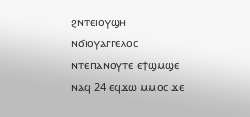ϩⲛⲧⲉⲓⲟⲩϣⲏ ⲛϭⲓⲟⲩⲁⲅⲅⲉⲗⲟⲥ ⲛⲧⲉⲡⲁⲛⲟⲩⲧⲉ ⲉϯϣⲙϣⲉ ⲛⲁϥ 24 ⲉϥϫⲱ ⲙⲙⲟⲥ ϫⲉ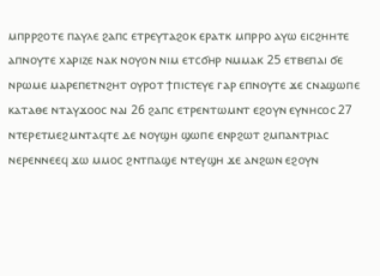ⲙⲡⲣⲣϩⲟⲧⲉ ⲡⲁⲩⲗⲉ ϩⲁⲡⲥ ⲉⲧⲣⲉⲩⲧⲁϩⲟⲕ ⲉⲣⲁⲧⲕ ⲙⲡⲣⲣⲟ ⲁⲩⲱ ⲉⲓⲥϩⲏⲏⲧⲉ ⲁⲡⲛⲟⲩⲧⲉ ⲭⲁⲣⲓⲍⲉ ⲛⲁⲕ ⲛⲟⲩⲟⲛ ⲛⲓⲙ ⲉⲧⲥϭⲏⲣ ⲛⲙⲙⲁⲕ 25 ⲉⲧⲃⲉⲡⲁⲓ ϭⲉ ⲛⲣⲱⲙⲉ ⲙⲁⲣⲉⲡⲉⲧⲛϩⲏⲧ ⲟⲩⲣⲟⲧ ϯⲡⲓⲥⲧⲉⲩⲉ ⲅⲁⲣ ⲉⲡⲛⲟⲩⲧⲉ ϫⲉ ⲥⲛⲁϣⲱⲡⲉ ⲕⲁⲧⲁⲑⲉ ⲛⲧⲁⲩϫⲟⲟⲥ ⲛⲁⲓ 26 ϩⲁⲡⲥ ⲉⲧⲣⲉⲛⲧⲱⲙⲛⲧ ⲉϩⲟⲩⲛ ⲉⲩⲛⲏⲥⲟⲥ 27 ⲛⲧⲉⲣⲉⲧⲙⲉϩⲙⲛⲧⲁϥⲧⲉ ⲇⲉ ⲛⲟⲩϣⲏ ϣⲱⲡⲉ ⲉⲛⲣϩⲱⲧ ϩⲙⲡⲁⲛⲧⲣⲓⲁⲥ ⲛⲉⲣⲉⲛⲛⲉⲉϥ ϫⲱ ⲙⲙⲟⲥ ϩⲛⲧⲡⲁϣⲉ ⲛⲧⲉⲩϣⲏ ϫⲉ ⲁⲛϩⲱⲛ ⲉϩⲟⲩⲛ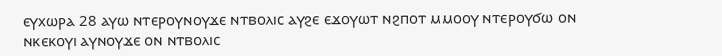ⲉⲩⲭⲱⲣⲁ 28 ⲁⲩⲱ ⲛⲧⲉⲣⲟⲩⲛⲟⲩϫⲉ ⲛⲧⲃⲟⲗⲓⲥ ⲁⲩϩⲉ ⲉϫⲟⲩⲱⲧ ⲛϩⲡⲟⲧ ⲙⲙⲟⲟⲩ ⲛⲧⲉⲣⲟⲩϭⲱ ⲟⲛ ⲛⲕⲉⲕⲟⲩⲓ ⲁⲩⲛⲟⲩϫⲉ ⲟⲛ ⲛⲧⲃⲟⲗⲓⲥ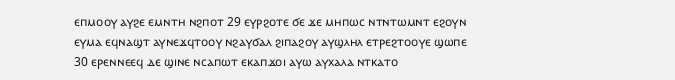ⲉⲡⲙⲟⲟⲩ ⲁⲩϩⲉ ⲉⲙⲛⲧⲏ ⲛϩⲡⲟⲧ 29 ⲉⲩⲣϩⲟⲧⲉ ϭⲉ ϫⲉ ⲙⲏⲡⲱⲥ ⲛⲧⲛⲧⲱⲙⲛⲧ ⲉϩⲟⲩⲛ ⲉⲩⲙⲁ ⲉϥⲛⲁϣⲧ ⲁⲩⲛⲉϫϥⲧⲟⲟⲩ ⲛϩⲁⲩϭⲁⲗ ϩⲓⲡⲁϩⲟⲩ ⲁⲩϣⲗⲏⲗ ⲉⲧⲣⲉϩⲧⲟⲟⲩⲉ ϣⲱⲡⲉ 30 ⲉⲣⲉⲛⲛⲉⲉϥ ⲇⲉ ϣⲓⲛⲉ ⲛⲥⲁⲡⲱⲧ ⲉⲕⲁⲡϫⲟⲓ ⲁⲩⲱ ⲁⲩⲭⲁⲗⲁ ⲛⲧⲕⲁⲧⲟ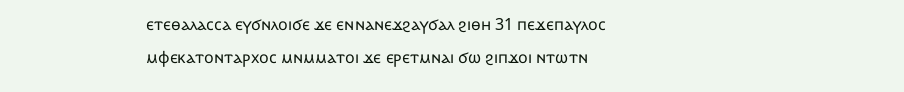ⲉⲧⲉⲑⲁⲗⲁⲥⲥⲁ ⲉⲩϭⲛⲗⲟⲓϭⲉ ϫⲉ ⲉⲛⲛⲁⲛⲉϫϩⲁⲩϭⲁⲗ ϩⲓⲑⲏ 31 ⲡⲉϫⲉⲡⲁⲩⲗⲟⲥ ⲙⲫⲉⲕⲁⲧⲟⲛⲧⲁⲣⲭⲟⲥ ⲙⲛⲙⲙⲁⲧⲟⲓ ϫⲉ ⲉⲣⲉⲧⲙⲛⲁⲓ ϭⲱ ϩⲓⲡϫⲟⲓ ⲛⲧⲱⲧⲛ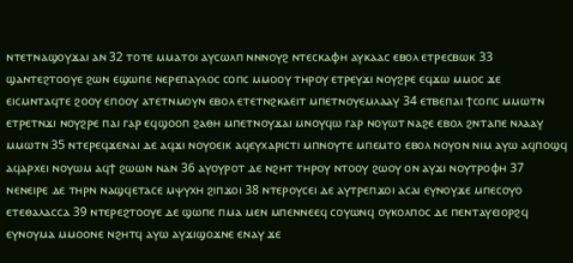ⲛⲧⲉⲧⲛⲁϣⲟⲩϫⲁⲓ ⲁⲛ 32 ⲧⲟⲧⲉ ⲙⲙⲁⲧⲟⲓ ⲁⲩⲥⲱⲗⲡ ⲛⲛⲛⲟⲩϩ ⲛⲧⲉⲥⲕⲁⲫⲏ ⲁⲩⲕⲁⲁⲥ ⲉⲃⲟⲗ ⲉⲧⲣⲉⲥⲃⲱⲕ 33 ϣⲁⲛⲧⲉϩⲧⲟⲟⲩⲉ ϩⲱⲛ ⲉϣⲱⲡⲉ ⲛⲉⲣⲉⲡⲁⲩⲗⲟⲥ ⲥⲟⲡⲥ ⲙⲙⲟⲟⲩ ⲧⲏⲣⲟⲩ ⲉⲧⲣⲉⲩϫⲓ ⲛⲟⲩϩⲣⲉ ⲉϥϫⲱ ⲙⲙⲟⲥ ϫⲉ ⲉⲓⲥⲙⲛⲧⲁϥⲧⲉ ϩⲟⲟⲩ ⲉⲡⲟⲟⲩ ⲁⲧⲉⲧⲛⲙⲟⲩⲛ ⲉⲃⲟⲗ ⲉⲧⲉⲧⲛϩⲕⲁⲉⲓⲧ ⲙⲡⲉⲧⲛⲟⲩⲉⲙⲗⲁⲁⲩ 34 ⲉⲧⲃⲉⲡⲁⲓ ϯⲥⲟⲡⲥ ⲙⲙⲱⲧⲛ ⲉⲧⲣⲉⲧⲛϫⲓ ⲛⲟⲩϩⲣⲉ ⲡⲁⲓ ⲅⲁⲣ ⲉϥϣⲟⲟⲡ ϩⲁⲑⲏ ⲙⲡⲉⲧⲛⲟⲩϫⲁⲓ ⲙⲛⲟⲩϥⲱ ⲅⲁⲣ ⲛⲟⲩⲱⲧ ⲛⲁϩⲉ ⲉⲃⲟⲗ ϩⲛⲧⲁⲡⲉ ⲛⲗⲁⲁⲩ ⲙⲙⲱⲧⲛ 35 ⲛⲧⲉⲣⲉϥϫⲉⲛⲁⲓ ⲇⲉ ⲁϥϫⲓ ⲛⲟⲩⲟⲉⲓⲕ ⲁϥⲉⲩⲭⲁⲣⲓⲥⲧⲓ ⲙⲡⲛⲟⲩⲧⲉ ⲙⲡⲉⲙⲧⲟ ⲉⲃⲟⲗ ⲛⲟⲩⲟⲛ ⲛⲓⲙ ⲁⲩⲱ ⲁϥⲡⲟϣϥ ⲁϥⲁⲣⲭⲉⲓ ⲛⲟⲩⲱⲙ ⲁϥϯ ϩⲱⲱⲛ ⲛⲁⲛ 36 ⲁⲩⲟⲩⲣⲟⲧ ⲇⲉ ⲛϩⲏⲧ ⲧⲏⲣⲟⲩ ⲛⲧⲟⲟⲩ ϩⲱⲟⲩ ⲟⲛ ⲁⲩϫⲓ ⲛⲟⲩⲧⲣⲟⲫⲏ 37 ⲛⲉⲛⲉⲓⲣⲉ ⲇⲉ ⲧⲏⲣⲛ ⲛⲁϣϥⲉⲧⲁⲥⲉ ⲙⲯⲩⲭⲏ ϩⲓⲡϫⲟⲓ 38 ⲛⲧⲉⲣⲟⲩⲥⲉⲓ ⲇⲉ ⲁⲩⲧⲣⲉⲡϫⲟⲓ ⲁⲥⲁⲓ ⲉⲩⲛⲟⲩϫⲉ ⲙⲡⲉⲥⲟⲩⲟ ⲉⲧⲉⲑⲁⲗⲁⲥⲥⲁ 39 ⲛⲧⲉⲣⲉϩⲧⲟⲟⲩⲉ ⲇⲉ ϣⲱⲡⲉ ⲡⲙⲁ ⲙⲉⲛ ⲙⲡⲉⲛⲛⲉⲉϥ ⲥⲟⲩⲱⲛϥ ⲟⲩⲕⲟⲗⲡⲟⲥ ⲇⲉ ⲡⲉⲛⲧⲁⲩⲉⲓⲟⲣϩϥ ⲉⲩⲛⲟⲩⲙⲁ ⲙⲙⲟⲟⲛⲉ ⲛϩⲏⲧϥ ⲁⲩⲱ ⲁⲩϫⲓϣⲟϫⲛⲉ ⲉⲛⲁⲩ ϫⲉ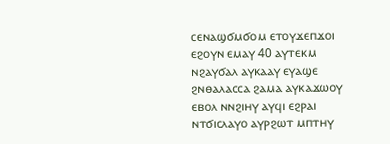ⲥⲉⲛⲁϣϭⲙϭⲟⲙ ⲉⲧⲟⲩϫⲉⲡϫⲟⲓ ⲉϩⲟⲩⲛ ⲉⲙⲁⲩ 40 ⲁⲩⲧⲉⲕⲙ ⲛϩⲁⲩϭⲁⲗ ⲁⲩⲕⲁⲁⲩ ⲉⲩⲁϣⲉ ϩⲛⲑⲁⲗⲁⲥⲥⲁ ϩⲁⲙⲁ ⲁⲩⲕⲁϫⲱⲟⲩ ⲉⲃⲟⲗ ⲛⲛϩⲓⲏⲩ ⲁⲩϥⲓ ⲉϩⲣⲁⲓ ⲛⲧϭⲓⲥⲗⲁⲩⲟ ⲁⲩⲣϩⲱⲧ ⲙⲡⲧⲏⲩ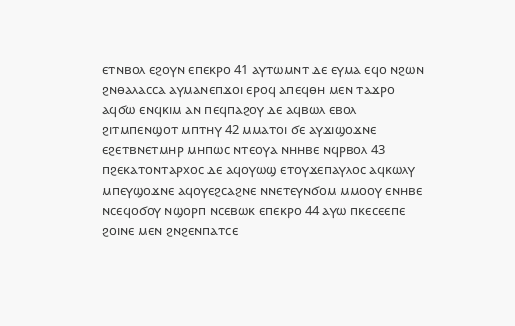ⲉⲧⲛⲃⲟⲗ ⲉϩⲟⲩⲛ ⲉⲡⲉⲕⲣⲟ 41 ⲁⲩⲧⲱⲙⲛⲧ ⲇⲉ ⲉⲩⲙⲁ ⲉϥⲟ ⲛϩⲱⲛ ϩⲛⲑⲁⲗⲁⲥⲥⲁ ⲁⲩⲙⲁⲛⲉⲡϫⲟⲓ ⲉⲣⲟϥ ⲁⲡⲉϥⲑⲏ ⲙⲉⲛ ⲧⲁϫⲣⲟ ⲁϥϭⲱ ⲉⲛϥⲕⲓⲙ ⲁⲛ ⲡⲉϥⲡⲁϩⲟⲩ ⲇⲉ ⲁϥⲃⲱⲗ ⲉⲃⲟⲗ ϩⲓⲧⲙⲡⲉⲛϣⲟⲧ ⲙⲡⲧⲏⲩ 42 ⲙⲙⲁⲧⲟⲓ ϭⲉ ⲁⲩϫⲓϣⲟϫⲛⲉ ⲉϩⲉⲧⲃⲛⲉⲧⲙⲏⲣ ⲙⲏⲡⲱⲥ ⲛⲧⲉⲟⲩⲁ ⲛⲏⲏⲃⲉ ⲛϥⲣⲃⲟⲗ 43 ⲡϩⲉⲕⲁⲧⲟⲛⲧⲁⲣⲭⲟⲥ ⲇⲉ ⲁϥⲟⲩⲱϣ ⲉⲧⲟⲩϫⲉⲡⲁⲩⲗⲟⲥ ⲁϥⲕⲱⲗⲩ ⲙⲡⲉⲩϣⲟϫⲛⲉ ⲁϥⲟⲩⲉϩⲥⲁϩⲛⲉ ⲛⲛⲉⲧⲉⲩⲛϭⲟⲙ ⲙⲙⲟⲟⲩ ⲉⲛⲏⲃⲉ ⲛⲥⲉϥⲟϭⲟⲩ ⲛϣⲟⲣⲡ ⲛⲥⲉⲃⲱⲕ ⲉⲡⲉⲕⲣⲟ 44 ⲁⲩⲱ ⲡⲕⲉⲥⲉⲉⲡⲉ ϩⲟⲓⲛⲉ ⲙⲉⲛ ϩⲛϩⲉⲛⲡⲁⲧⲥⲉ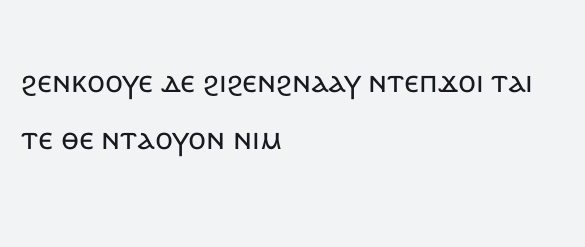ϩⲉⲛⲕⲟⲟⲩⲉ ⲇⲉ ϩⲓϩⲉⲛϩⲛⲁⲁⲩ ⲛⲧⲉⲡϫⲟⲓ ⲧⲁⲓ ⲧⲉ ⲑⲉ ⲛⲧⲁⲟⲩⲟⲛ ⲛⲓⲙ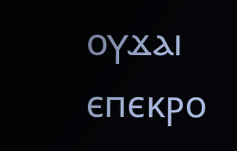ⲟⲩϫⲁⲓ ⲉⲡⲉⲕⲣⲟ